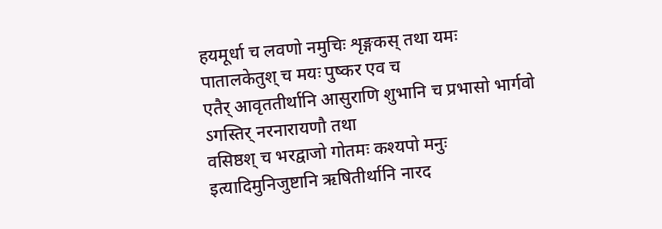हयमूर्धा च लवणो नमुचिः शृङ्गकस् तथा यमः पातालकेतुश् च मयः पुष्कर एव च
एतैर् आवृततीर्थानि आसुराणि शुभानि च प्रभासो भार्गवो ऽगस्तिर् नरनारायणौ तथा
वसिष्ठश् च भरद्वाजो गोतमः कश्यपो मनुः इत्यादिमुनिजुष्टानि ऋषितीर्थानि नारद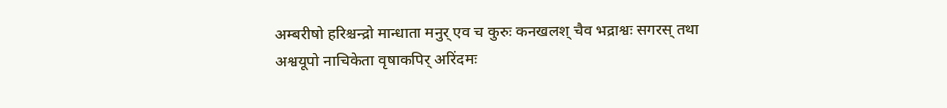अम्बरीषो हरिश्चन्द्रो मान्धाता मनुर् एव च कुरुः कनखलश् चैव भद्राश्वः सगरस् तथा
अश्वयूपो नाचिकेता वृषाकपिर् अरिंदमः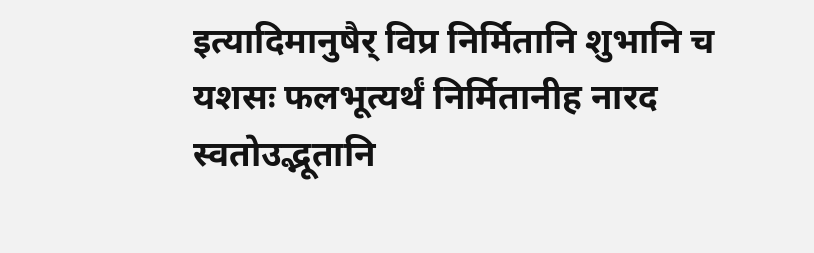इत्यादिमानुषैर् विप्र निर्मितानि शुभानि च
यशसः फलभूत्यर्थं निर्मितानीह नारद स्वतोउद्भूतानि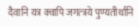दैवानि यत्र क्वापि जगत्त्रये पुण्यतीर्थानि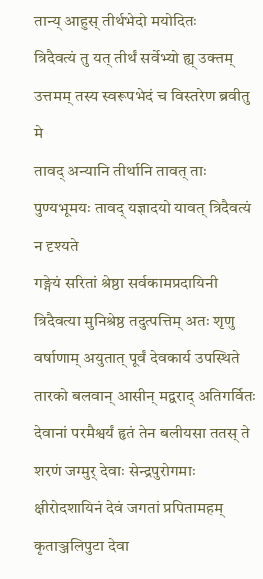तान्य् आहुस् तीर्थभेदो मयोदितः
त्रिदैवत्यं तु यत् तीर्थं सर्वेभ्यो ह्य् उक्तम् उत्तमम् तस्य स्वरूपभेदं च विस्तरेण ब्रवीतु मे
तावद् अन्यानि तीर्थानि तावत् ताः पुण्यभूमयः तावद् यज्ञादयो यावत् त्रिदैवत्यं न दृश्यते
गङ्गेयं सरितां श्रेष्ठा सर्वकामप्रदायिनी त्रिदैवत्या मुनिश्रेष्ठ तदुत्पत्तिम् अतः शृणु
वर्षाणाम् अयुतात् पूर्वं देवकार्य उपस्थिते तारको बलवान् आसीन् मद्वराद् अतिगर्वितः
देवानां परमैश्वर्यं हृतं तेन बलीयसा ततस् ते शरणं जग्मुर् देवाः सेन्द्रपुरोगमाः
क्षीरोदशायिनं देवं जगतां प्रपितामहम् कृताञ्जलिपुटा देवा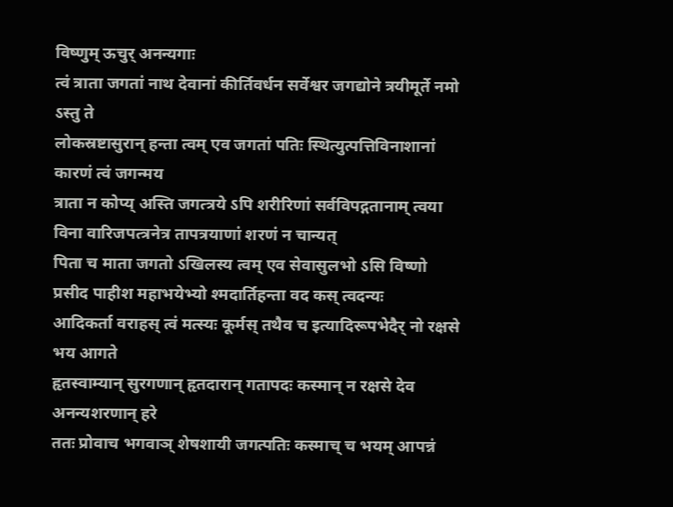विष्णुम् ऊचुर् अनन्यगाः
त्वं त्राता जगतां नाथ देवानां कीर्तिवर्धन सर्वेश्वर जगद्योने त्रयीमूर्ते नमो ऽस्तु ते
लोकस्रष्टासुरान् हन्ता त्वम् एव जगतां पतिः स्थित्युत्पत्तिविनाशानां कारणं त्वं जगन्मय
त्राता न कोप्य् अस्ति जगत्त्रये ऽपि शरीरिणां सर्वविपद्गतानाम् त्वया विना वारिजपत्त्रनेत्र तापत्रयाणां शरणं न चान्यत्
पिता च माता जगतो ऽखिलस्य त्वम् एव सेवासुलभो ऽसि विष्णो प्रसीद पाहीश महाभयेभ्यो श्मदार्तिहन्ता वद कस् त्वदन्यः
आदिकर्ता वराहस् त्वं मत्स्यः कूर्मस् तथैव च इत्यादिरूपभेदैर् नो रक्षसे भय आगते
हृतस्वाम्यान् सुरगणान् हृतदारान् गतापदः कस्मान् न रक्षसे देव अनन्यशरणान् हरे
ततः प्रोवाच भगवाञ् शेषशायी जगत्पतिः कस्माच् च भयम् आपन्नं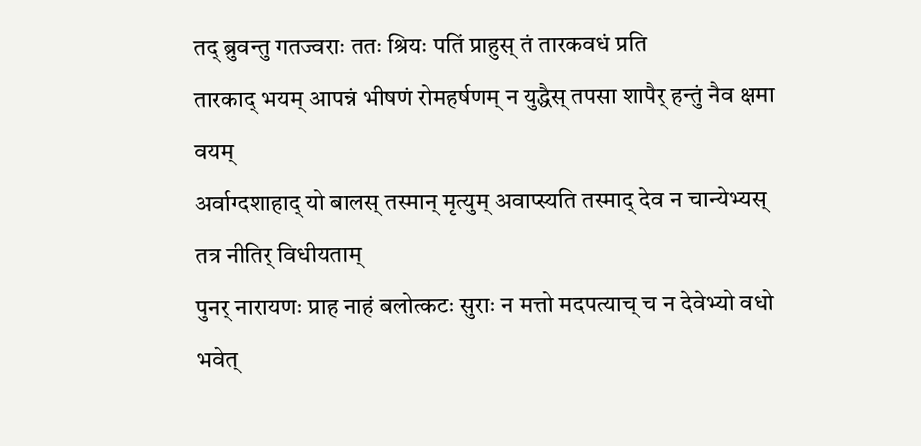तद् ब्रुवन्तु गतज्वराः ततः श्रियः पतिं प्राहुस् तं तारकवधं प्रति
तारकाद् भयम् आपन्नं भीषणं रोमहर्षणम् न युद्धैस् तपसा शापैर् हन्तुं नैव क्षमा वयम्
अर्वाग्दशाहाद् यो बालस् तस्मान् मृत्युम् अवाप्स्यति तस्माद् देव न चान्येभ्यस् तत्र नीतिर् विधीयताम्
पुनर् नारायणः प्राह नाहं बलोत्कटः सुराः न मत्तो मदपत्याच् च न देवेभ्यो वधो भवेत्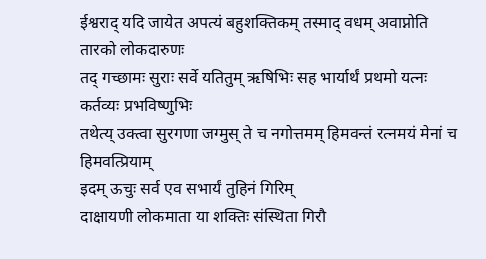ईश्वराद् यदि जायेत अपत्यं बहुशक्तिकम् तस्माद् वधम् अवाप्नोति तारको लोकदारुणः
तद् गच्छामः सुराः सर्वे यतितुम् ऋषिभिः सह भार्यार्थं प्रथमो यत्नः कर्तव्यः प्रभविष्णुभिः
तथेत्य् उक्त्वा सुरगणा जग्मुस् ते च नगोत्तमम् हिमवन्तं रत्नमयं मेनां च हिमवत्प्रियाम्
इदम् ऊचुः सर्व एव सभार्यं तुहिनं गिरिम्
दाक्षायणी लोकमाता या शक्तिः संस्थिता गिरौ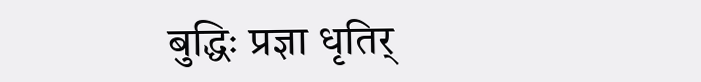बुद्धिः प्रज्ञा धृतिर्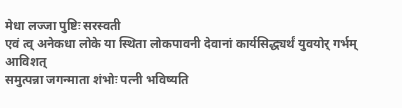मेधा लज्जा पुष्टिः सरस्वती
एवं त्व् अनेकधा लोके या स्थिता लोकपावनी देवानां कार्यसिद्ध्यर्थं युवयोर् गर्भम् आविशत्
समुत्पन्ना जगन्माता शंभोः पत्नी भविष्यति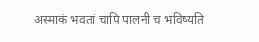अस्माकं भवतां चापि पालनी च भविष्यति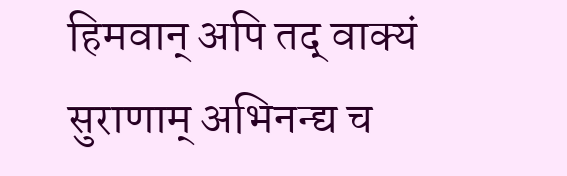हिमवान् अपि तद् वाक्यं सुराणाम् अभिनन्द्य च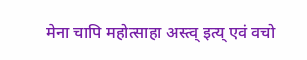मेना चापि महोत्साहा अस्त्व् इत्य् एवं वचो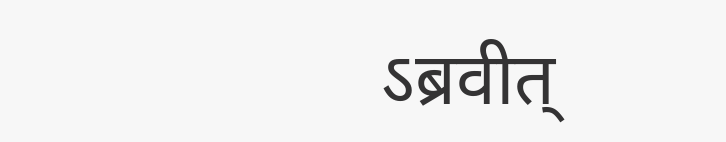ऽब्रवीत्